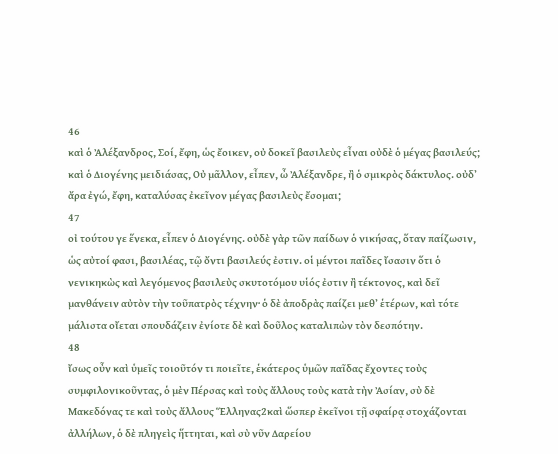46
καὶ ὁ Ἀλέξανδρος, Σοί, ἔφη, ὡς ἔοικεν, οὐ δοκεῖ βασιλεὺς εἶναι οὐδὲ ὁ μέγας βασιλεύς; καὶ ὁ Διογένης μειδιάσας, Οὐ μᾶλλον, εἶπεν, ὦ Ἀλέξανδρε, ἢ ὁ σμικρὸς δάκτυλος. οὐδʼ ἄρα ἐγώ, ἔφη, καταλύσας ἐκεῖνον μέγας βασιλεὺς ἔσομαι;
47
οἰ τούτου γε ἕνεκα, εἶπεν ὁ Διογένης. οὐδὲ γὰρ τῶν παίδων ὁ νικήσας, ὅταν παίζωσιν, ὡς αὐτοί φασι, βασιλέας, τῷ ὄντι βασιλεύς ἐστιν. οἱ μέντοι παῖδες ἴσασιν ὅτι ὁ νενικηκὼς καὶ λεγόμενος βασιλεὺς σκυτοτόμου υἱός ἐστιν ἢ τέκτονος, καὶ δεῖ μανθάνειν αὐτὸν τὴν τοῦπατρὸς τέχνην· ὁ δὲ ἀποδρὰς παίζει μεθʼ ἑτέρων, καὶ τότε μάλιστα οἴεται σπουδάζειν ἐνίοτε δὲ καὶ δοῦλος καταλιπὼν τὸν δεσπότην.
48
ἴσως οὖν καὶ ὑμεῖς τοιοῦτόν τι ποιεῖτε, ἑκάτερος ὑμῶν παῖδας ἔχοντες τοὺς συμφιλονικοῦντας, ὁ μὲν Πέρσας καὶ τοὺς ἄλλους τοὺς κατὰ τὴν Ἀσίαν, σὺ δὲ Μακεδόνας τε καὶ τοὺς ἄλλους Ἕλληνας2καὶ ὥσπερ ἐκεῖνοι τῇ σφαίρᾳ στοχάζονται ἀλλήλων, ὁ δὲ πληγεὶς ἥττηται, καὶ σὺ νῦν Δαρείου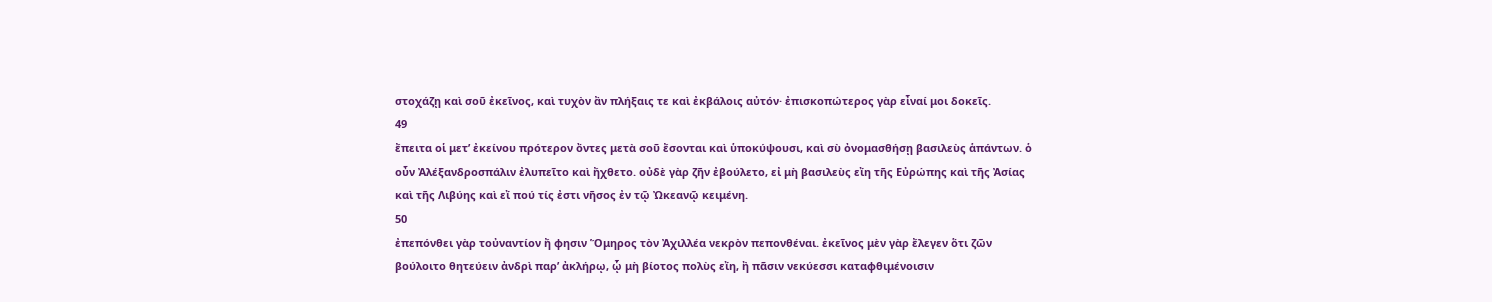στοχάζῃ καὶ σοῦ ἐκεῖνος, καὶ τυχὸν ἂν πλήξαις τε καὶ ἐκβάλοις αὐτόν· ἐπισκοπώτερος γὰρ εἶναί μοι δοκεῖς.
49
ἔπειτα οἱ μετʼ ἐκείνου πρότερον ὄντες μετὰ σοῦ ἔσονται καὶ ὑποκύψουσι, καὶ σὺ ὀνομασθήσῃ βασιλεὺς ἁπάντων. ὁ οὖν Ἀλέξανδροσπάλιν ἐλυπεῖτο καὶ ἤχθετο. οὐδὲ γὰρ ζῆν ἐβούλετο, εἰ μὴ βασιλεὺς εἴη τῆς Εὐρώπης καὶ τῆς Ἀσίας καὶ τῆς Λιβύης καὶ εἴ πού τίς ἐστι νῆσος ἐν τῷ Ὠκεανῷ κειμένη.
50
ἐπεπόνθει γὰρ τοὐναντίον ἤ φησιν Ὅμηρος τὸν Ἀχιλλέα νεκρὸν πεπονθέναι. ἐκεῖνος μὲν γὰρ ἔλεγεν ὅτι ζῶν βούλοιτο θητεύειν ἀνδρὶ παρʼ ἀκλήρῳ, ᾧ μὴ βίοτος πολὺς εἴη, ἢ πᾶσιν νεκύεσσι καταφθιμένοισιν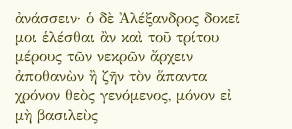ἀνάσσειν· ὁ δὲ Ἀλέξανδρος δοκεῖ μοι ἑλέσθαι ἂν καὶ τοῦ τρίτου μέρους τῶν νεκρῶν ἄρχειν ἀποθανὼν ἢ ζῆν τὸν ἅπαντα χρόνον θεὸς γενόμενος, μόνον εἰ μὴ βασιλεὺς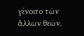γένοιτο τῶν ἄλλων θεῶν.